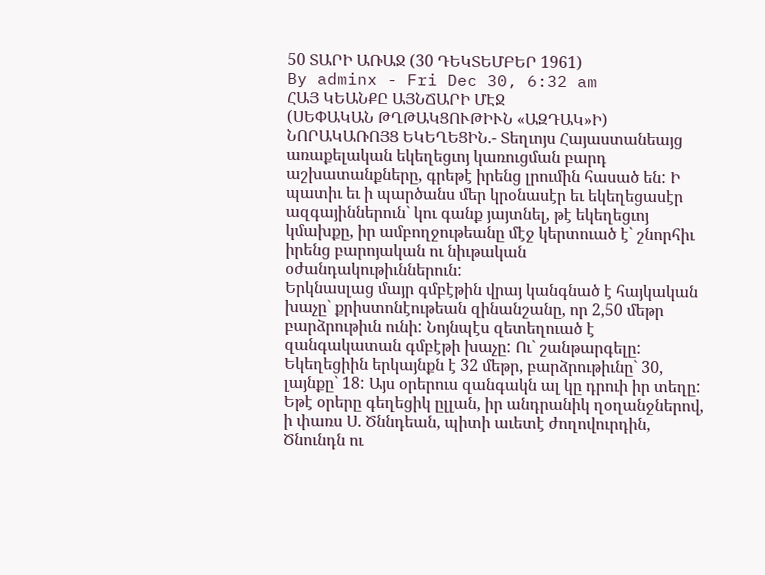50 ՏԱՐԻ ԱՌԱՋ (30 ԴԵԿՏԵՄԲԵՐ 1961)
By adminx - Fri Dec 30, 6:32 am
ՀԱՅ ԿԵԱՆՔԸ ԱՅՆՃԱՐԻ ՄԷՋ
(ՍԵՓԱԿԱՆ ԹՂԹԱԿՑՈՒԹԻՒՆ «ԱԶԴԱԿ»Ի)
ՆՈՐԱԿԱՌՈՅՑ ԵԿԵՂԵՑԻՆ.- Տեղւոյս Հայաստանեայց առաքելական եկեղեցւոյ կառուցման բարդ աշխատանքները, գրեթէ իրենց լրումին հասած են: Ի պատիւ եւ ի պարծանս մեր կրօնասէր եւ եկեղեցասէր ազգայիններուն` կու գանք յայտնել, թէ եկեղեցւոյ կմախքը, իր ամբողջութեանը մէջ կերտուած է` շնորհիւ իրենց բարոյական ու նիւթական օժանդակութիւններուն:
Երկնասլաց մայր գմբէթին վրայ կանգնած է հայկական խաչը` քրիստոնէութեան զինանշանը, որ 2,50 մեթր բարձրութիւն ունի: Նոյնպէս զետեղուած է զանգակատան գմբէթի խաչը: Ու` շանթարգելը: Եկեղեցիին երկայնքն է 32 մեթր, բարձրութիւնը` 30, լայնքը` 18: Այս օրերուս զանգակն ալ կը դրուի իր տեղը: Եթէ օրերը գեղեցիկ ըլլան, իր անդրանիկ ղօղանջներով, ի փառս Ս. Ծննդեան, պիտի աւետէ ժողովուրդին, Ծնունդն ու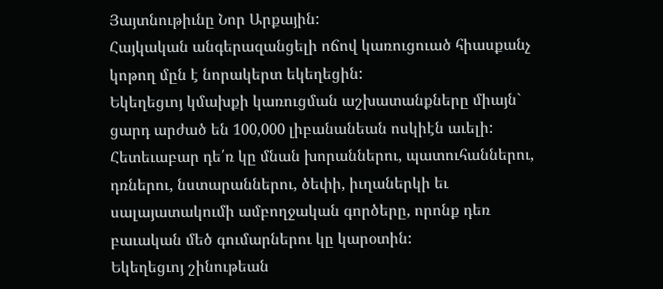Յայտնութիւնը Նոր Արքային:
Հայկական անգերազանցելի ոճով կառուցուած հիասքանչ կոթող մըն է նորակերտ եկեղեցին:
Եկեղեցւոյ կմախքի կառուցման աշխատանքները միայն` ցարդ արժած են 100,000 լիբանանեան ոսկիէն աւելի: Հետեւաբար դե՛ռ կը մնան խորաններու, պատուհաններու, դռներու, նստարաններու, ծեփի, իւղաներկի եւ սալայատակումի ամբողջական գործերը, որոնք դեռ բաւական մեծ գումարներու կը կարօտին:
Եկեղեցւոյ շինութեան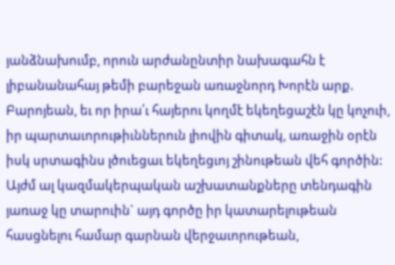յանձնախումբ, որուն արժանընտիր նախագահն է լիբանանահայ թեմի բարեջան առաջնորդ Խորէն արք. Բարոյեան, եւ որ իրա՛ւ հայերու կողմէ եկեղեցաշէն կը կոչուի, իր պարտաւորութիւններուն լիովին գիտակ, առաջին օրէն իսկ սրտագինս լծուեցաւ եկեղեցւոյ շինութեան վեհ գործին: Այժմ ալ կազմակերպական աշխատանքները տենդագին յառաջ կը տարուին` այդ գործը իր կատարելութեան հասցնելու համար գարնան վերջաւորութեան,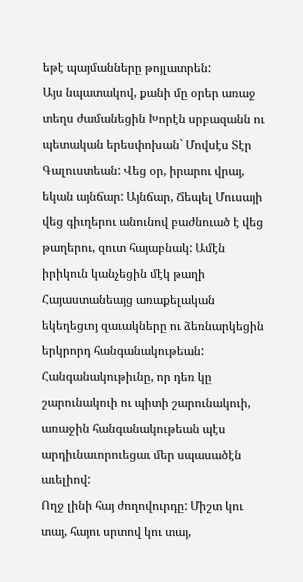եթէ պայմանները թոյլատրեն:
Այս նպատակով, քանի մը օրեր առաջ տեղս ժամանեցին Խորէն սրբազանն ու պետական երեսփոխան` Մովսէս Տէր Գալուստեան: Վեց օր, իրարու վրայ, եկան այնճար: Այնճար, Ճեպել Մուսայի վեց գիւղերու անունով բաժնուած է վեց թաղերու, զուտ հայաբնակ: Ամէն իրիկուն կանչեցին մէկ թաղի Հայաստանեայց առաքելական եկեղեցւոյ զաւակները ու ձեռնարկեցին երկրորդ հանգանակութեան: Հանգանակութիւնը, որ դեռ կը շարունակուի ու պիտի շարունակուի, առաջին հանգանակութեան պէս արդիւնաւորուեցաւ մեր սպասածէն աւելիով:
Ողջ լինի հայ ժողովուրդը: Միշտ կու տայ, հայու սրտով կու տայ,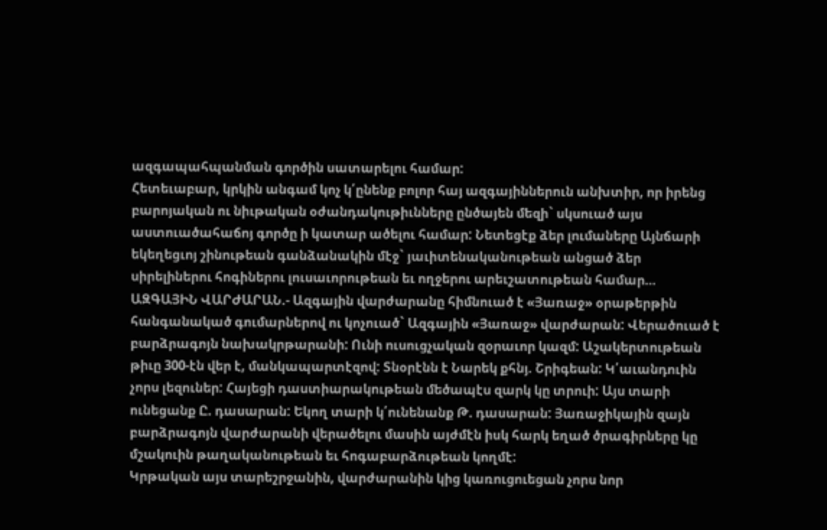ազգապահպանման գործին սատարելու համար:
Հետեւաբար, կրկին անգամ կոչ կ՛ընենք բոլոր հայ ազգայիններուն անխտիր, որ իրենց բարոյական ու նիւթական օժանդակութիւնները ընծայեն մեզի` սկսուած այս աստուածահաճոյ գործը ի կատար ածելու համար: Նետեցէք ձեր լումաները Այնճարի եկեղեցւոյ շինութեան գանձանակին մէջ` յաւիտենականութեան անցած ձեր սիրելիներու հոգիներու լուսաւորութեան եւ ողջերու արեւշատութեան համար…
ԱԶԳԱՅԻՆ ՎԱՐԺԱՐԱՆ.- Ազգային վարժարանը հիմնուած է «Յառաջ» օրաթերթին հանգանակած գումարներով ու կոչուած` Ազգային «Յառաջ» վարժարան: Վերածուած է բարձրագոյն նախակրթարանի: Ունի ուսուցչական զօրաւոր կազմ: Աշակերտութեան թիւը 300-էն վեր է, մանկապարտէզով: Տնօրէնն է Նարեկ քհնյ. Շրիգեան: Կ՛աւանդուին չորս լեզուներ: Հայեցի դաստիարակութեան մեծապէս զարկ կը տրուի: Այս տարի ունեցանք Ը. դասարան: Եկող տարի կ՛ունենանք Թ. դասարան: Յառաջիկային զայն բարձրագոյն վարժարանի վերածելու մասին այժմէն իսկ հարկ եղած ծրագիրները կը մշակուին թաղականութեան եւ հոգաբարձութեան կողմէ:
Կրթական այս տարեշրջանին, վարժարանին կից կառուցուեցան չորս նոր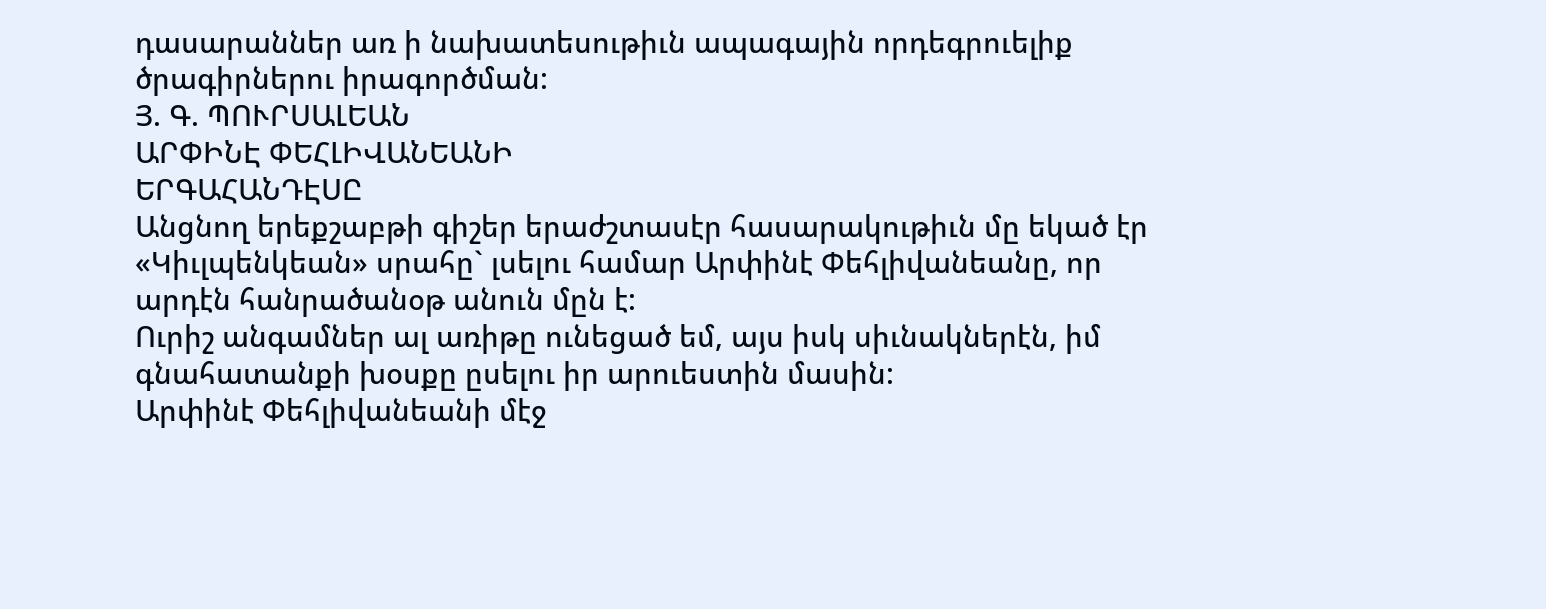դասարաններ առ ի նախատեսութիւն ապագային որդեգրուելիք ծրագիրներու իրագործման:
Յ. Գ. ՊՈՒՐՍԱԼԵԱՆ
ԱՐՓԻՆԷ ՓԵՀԼԻՎԱՆԵԱՆԻ
ԵՐԳԱՀԱՆԴԷՍԸ
Անցնող երեքշաբթի գիշեր երաժշտասէր հասարակութիւն մը եկած էր «Կիւլպենկեան» սրահը` լսելու համար Արփինէ Փեհլիվանեանը, որ արդէն հանրածանօթ անուն մըն է:
Ուրիշ անգամներ ալ առիթը ունեցած եմ, այս իսկ սիւնակներէն, իմ գնահատանքի խօսքը ըսելու իր արուեստին մասին:
Արփինէ Փեհլիվանեանի մէջ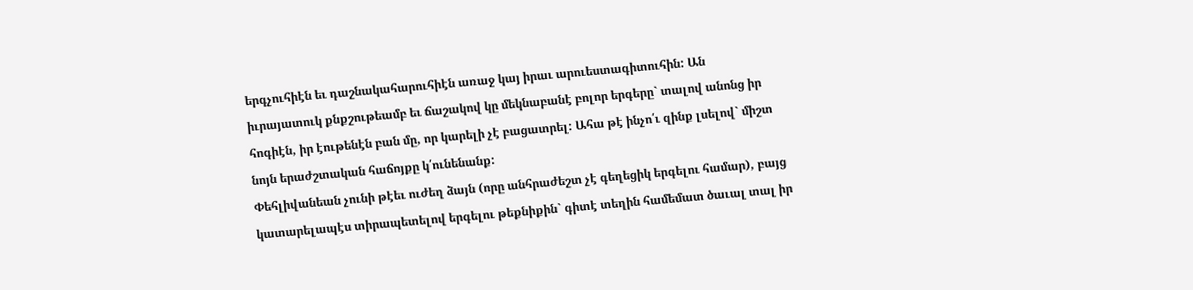երգչուհիէն եւ դաշնակահարուհիէն առաջ կայ իրաւ արուեստագիտուհին: Ան իւրայատուկ քնքշութեամբ եւ ճաշակով կը մեկնաբանէ բոլոր երգերը` տալով անոնց իր հոգիէն, իր էութենէն բան մը, որ կարելի չէ բացատրել: Ահա թէ ինչո՛ւ զինք լսելով` միշտ նոյն երաժշտական հաճոյքը կ՛ունենանք:
Փեհլիվանեան չունի թէեւ ուժեղ ձայն (որը անհրաժեշտ չէ գեղեցիկ երգելու համար), բայց կատարելապէս տիրապետելով երգելու թեքնիքին` գիտէ տեղին համեմատ ծաւալ տալ իր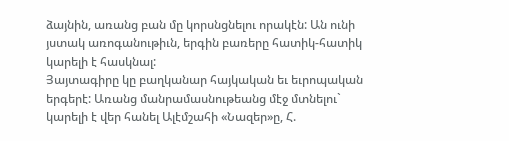ձայնին, առանց բան մը կորսնցնելու որակէն: Ան ունի յստակ առոգանութիւն, երգին բառերը հատիկ-հատիկ կարելի է հասկնալ:
Յայտագիրը կը բաղկանար հայկական եւ եւրոպական երգերէ: Առանց մանրամասնութեանց մէջ մտնելու` կարելի է վեր հանել Ալէմշահի «Նազեր»ը, Հ.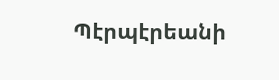Պէրպէրեանի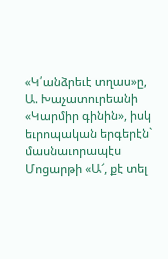«Կ՛անձրեւէ տղաս»ը, Ա. Խաչատուրեանի «Կարմիր գինին», իսկ եւրոպական երգերէն` մասնաւորապէս Մոցարթի «Ա՜, քէ տել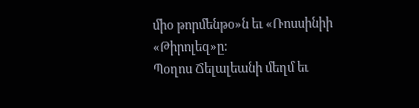միօ թորմենթօ»ն եւ «Ռոսսինիի «Թիրոլեզ»ը:
Պօղոս Ճելալեանի մեղմ եւ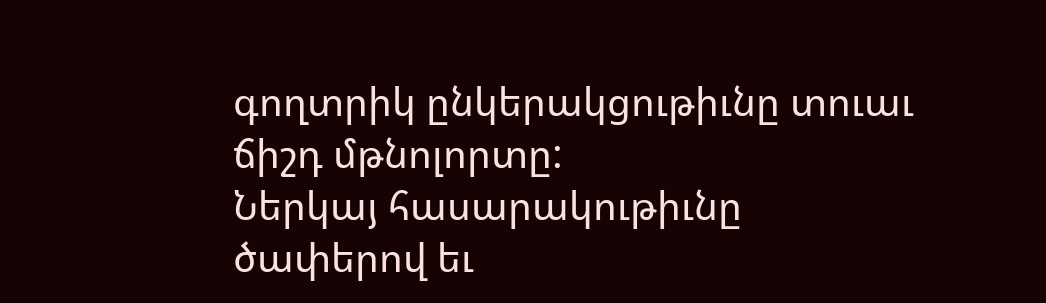գողտրիկ ընկերակցութիւնը տուաւ ճիշդ մթնոլորտը:
Ներկայ հասարակութիւնը ծափերով եւ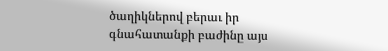ծաղիկներով բերաւ իր գնահատանքի բաժինը այս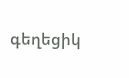գեղեցիկ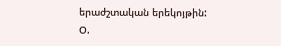երաժշտական երեկոյթին:
Օ.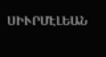ՍԻՒՐՄԷԼԵԱՆ